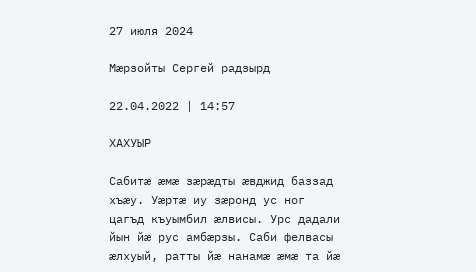27 июля 2024

Мӕрзойты Сергей радзырд

22.04.2022 | 14:57

ХАХУЫР

Сабитӕ ӕмӕ зӕрӕдты ӕвджид баззад хъӕу. Уӕртӕ иу зӕронд ус ног цагъд къуымбил ӕлвисы. Урс дадали йын йӕ рус амбӕрзы. Саби фелвасы ӕлхуый, ратты йӕ нанамӕ ӕмӕ та йӕ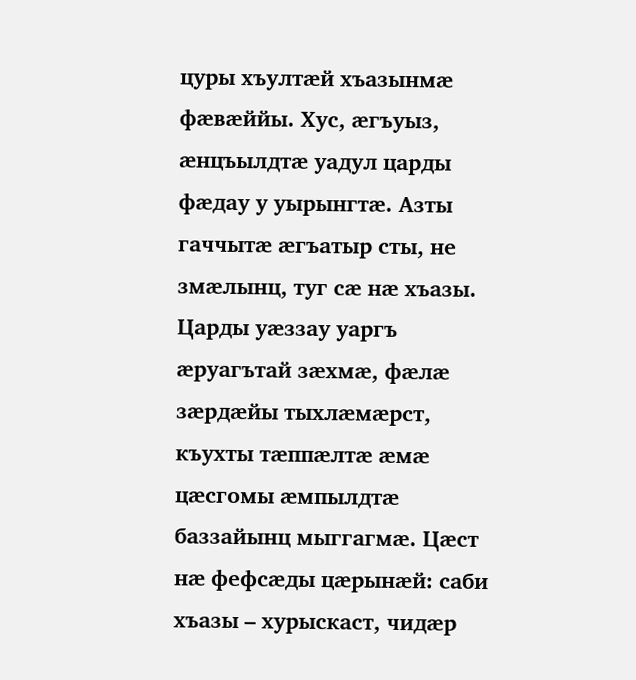цуры хъултӕй хъазынмӕ фӕвӕййы. Хус, ӕгъуыз, ӕнцъылдтӕ уадул царды фӕдау у уырынгтӕ. Азты гаччытӕ ӕгъатыр сты, не змӕлынц, туг сӕ нӕ хъазы. Царды уӕззау уаргъ ӕруагътай зӕхмӕ, фӕлӕ зӕрдӕйы тыхлӕмӕрст, къухты тӕппӕлтӕ ӕмӕ цӕсгомы ӕмпылдтӕ баззайынц мыггагмӕ. Цӕст нӕ фефсӕды цӕрынӕй: саби хъазы – хурыскаст, чидӕр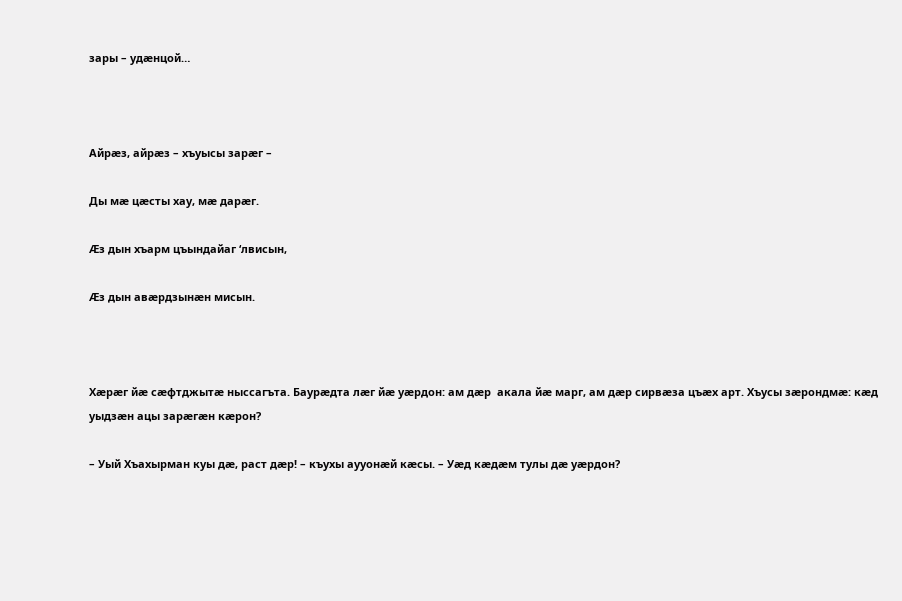зары – удӕнцой…



Айрӕз, айрӕз – хъуысы зарӕг –

Ды мӕ цӕсты хау, мӕ дарӕг.

Ӕз дын хъарм цъындайаг ‘лвисын,

Ӕз дын авӕрдзынӕн мисын.



Хӕрӕг йӕ сӕфтджытӕ ныссагъта. Баурӕдта лӕг йӕ уӕрдон: ам дӕр  акала йӕ марг, ам дӕр сирвӕза цъӕх арт. Хъусы зӕрондмӕ: кӕд уыдзӕн ацы зарӕгӕн кӕрон?

– Уый Хъахырман куы дӕ, раст дӕр! – къухы аууонӕй кӕсы. – Уӕд кӕдӕм тулы дӕ уӕрдон?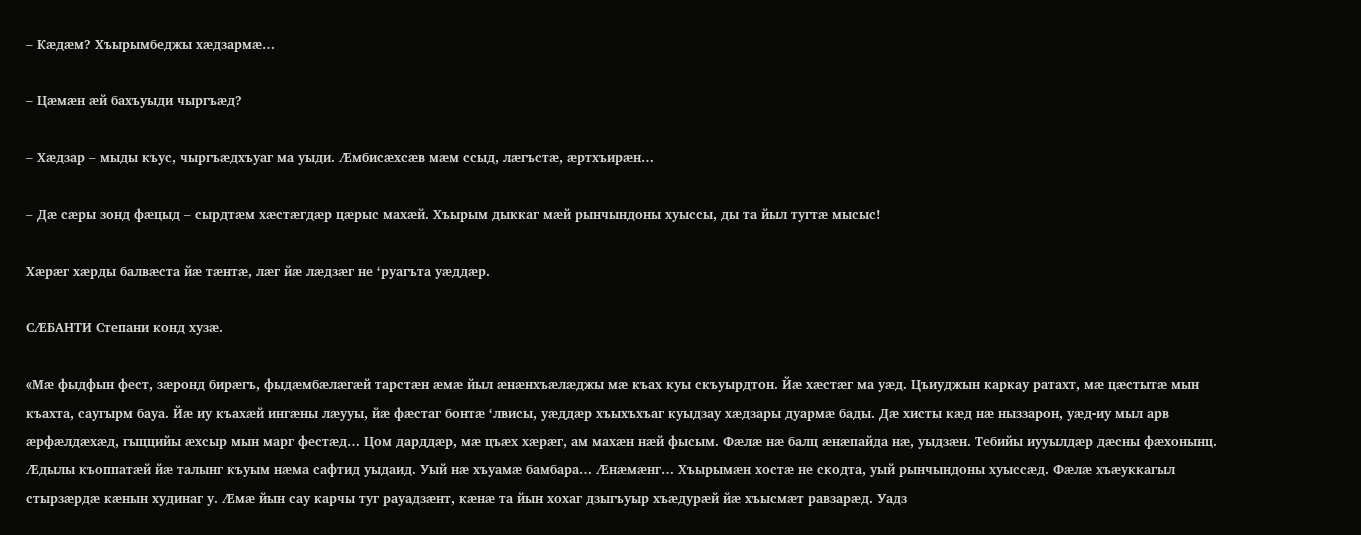– Кӕдӕм? Хъырымбеджы хӕдзармӕ…

– Цӕмӕн ӕй бахъуыди чыргъӕд?

– Хӕдзар – мыды къус, чыргъӕдхъуаг ма уыди. Ӕмбисӕхсӕв мӕм ссыд, лӕгъстӕ, ӕртхъирӕн…

– Дӕ сӕры зонд фӕцыд – сырдтӕм хӕстӕгдӕр цӕрыс махӕй. Хъырым дыккаг мӕй рынчындоны хуыссы, ды та йыл тугтӕ мысыс!

Хӕрӕг хӕрды балвӕста йӕ тӕнтӕ, лӕг йӕ лӕдзӕг не ‘руагъта уӕддӕр.

СÆБАНТИ Степани конд хузæ.

«Мӕ фыдфын фест, зӕронд бирӕгъ, фыдӕмбӕлӕгӕй тарстӕн ӕмӕ йыл ӕнӕнхъӕлӕджы мӕ къах куы скъуырдтон. Йӕ хӕстӕг ма уӕд. Цъиуджын каркау ратахт, мӕ цӕстытӕ мын къахта, саугырм бауа. Йӕ иу къахӕй ингӕны лӕууы, йӕ фӕстаг бонтӕ ‘лвисы, уӕддӕр хъыхъхъаг куыдзау хӕдзары дуармӕ бады. Дӕ хисты кӕд нӕ ныззарон, уӕд-иу мыл арв ӕрфӕлдӕхӕд, гыццийы ӕхсыр мын марг фестӕд… Цом дарддӕр, мӕ цъӕх хӕрӕг, ам махӕн нӕй фысым. Фӕлӕ нӕ балц ӕнӕпайда нӕ, уыдзӕн. Тебийы иууылдӕр дӕсны фӕхонынц. Ӕдылы къоппатӕй йӕ талынг къуым нӕма сафтид уыдаид. Уый нӕ хъуамӕ бамбара… Ӕнӕмӕнг… Хъырымӕн хостӕ не скодта, уый рынчындоны хуыссӕд. Фӕлӕ хъӕуккагыл стырзӕрдӕ кӕнын худинаг у. Ӕмӕ йын сау карчы туг рауадзӕнт, кӕнӕ та йын хохаг дзыгъуыр хъӕдурӕй йӕ хъысмӕт равзарӕд. Уадз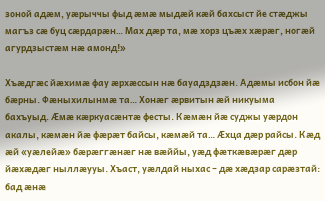зоной адӕм, уӕрыччы фыд ӕмӕ мыдӕй кӕй бахсыст йе стӕджы магъз сӕ буц сӕрдарӕн… Мах дӕр та, мӕ хорз цъӕх хӕрӕг, ногӕй агурдзыстӕм нӕ амонд!»

Хъӕдгӕс йӕхимӕ фау ӕрхӕссын нӕ бауадздзӕн. Адӕмы исбон йӕ бӕрны. Фӕныхилынмӕ та… Хонӕг ӕрвитын ӕй никуыма бахъуыд. Ӕмӕ кӕркуасӕнтӕ фесты. Кӕмӕн йӕ суджы уӕрдон акалы, кӕмӕн йӕ фӕрӕт байсы, кӕмӕй та… Ӕхца дӕр райсы. Кӕд ӕй «уӕлейӕ» бӕрӕггӕнӕг нӕ вӕййы, уӕд фӕткӕвӕрӕг дӕр йӕхӕдӕг ныллӕууы. Хъаст, уӕлдай ныхас – дӕ хӕдзар сарӕзтай: бад ӕнӕ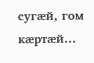сугӕй, гом кӕртӕй…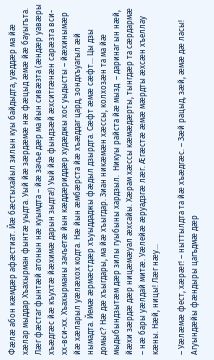Фӕлӕ абон кӕмдӕр афӕстиат. Йӕ бӕстыхайыл зилын куы байдыдта, уӕддӕр ма йӕ хӕлар мыддар Хъахырман фынтӕ уыдта. Уый йӕ зӕрдӕмӕ нӕ фӕцыд ӕмӕ йӕ бауыгъта. Лӕг фӕстаг фынтӕй атонын нӕ куымдта – йӕ зачъе дӕр ма йын сивӕзта (ӕндӕр уавӕры хъӕдгӕс йӕ къухтӕ йӕхимӕ дарын зыдта!) Уый йӕ фындзӕй ӕхситгӕнӕн сарӕзта вси-хх-вси-хх. Хъахырманы зачъетӕ йын кӕддӕриддӕр худӕджы хос уыдысты – йӕхинымӕр йӕ хӕларыл уӕлӕхох кодта. Нӕ йын ӕмбӕрста йӕ хъӕддаг цард, зондхъуагыл ӕй нымадта. Йемӕ ӕрмӕстдӕр хъуыддаджы фӕдыл дзырдта. Сӕфт ӕмӕ сӕфт… Цы дзы домыс? Нӕ дӕ хъыгдары, ма йӕ хъыгдар. Зиан никӕмӕн хӕссы, колхозӕн та ма йӕ мыдыбындзытӕм дӕр зилы гуыбыны хардзыл.  Никуы райста йӕ мызд  – даринаг ын нӕй, йӕхи зӕрдӕ дӕр ницӕмӕуал ӕхсайы. Хӕрам хӕссы кӕмӕдӕрты, тынгдӕр та сӕрдармӕ – нӕ бары уӕлдай митӕ. Уӕлейӕ ӕруадзгӕ лӕг. Ӕгӕстӕ ӕмӕ мӕрдты ӕхсӕн хъеллау кӕны. Нӕй, ницы! Лӕг нӕу…

– Уӕлӕмӕ фест, хӕрӕг! – ныттылдта та йӕ хъӕдгӕс. – Зӕй рацыд, зӕй, ӕмӕ дӕ ласы! Агуындӕйы фӕндыры цагъдмӕ дӕр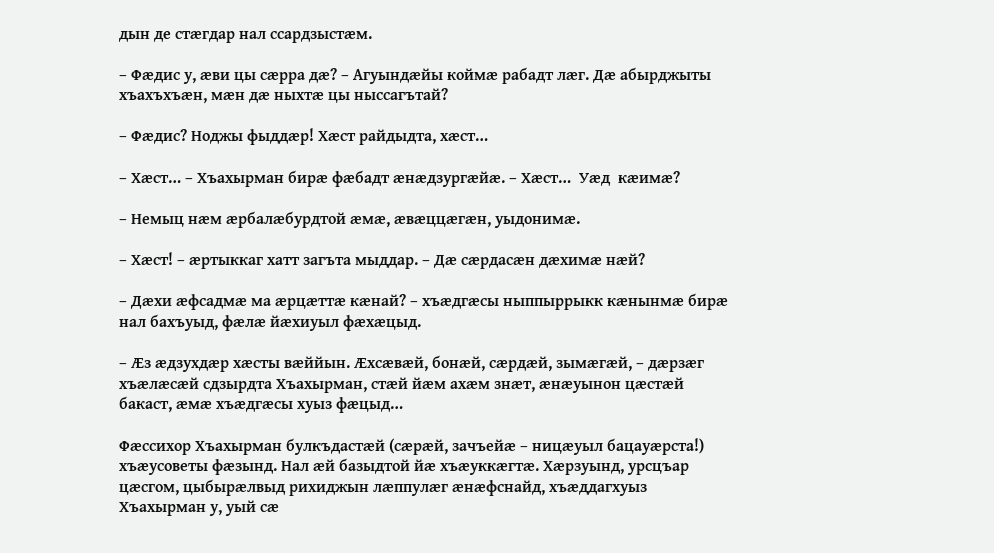дын де стӕгдар нал ссардзыстӕм.

– Фӕдис у, ӕви цы сӕрра дӕ? – Агуындӕйы коймӕ рабадт лӕг. Дӕ абырджыты хъахъхъӕн, мӕн дӕ ныхтӕ цы ныссагътай?

– Фӕдис? Ноджы фыддӕр! Хӕст райдыдта, хӕст…

– Хӕст… – Хъахырман бирӕ фӕбадт ӕнӕдзургӕйӕ. – Хӕст…  Уӕд  кӕимӕ?

– Немыц нӕм ӕрбалӕбурдтой ӕмӕ, ӕвӕццӕгӕн, уыдонимӕ.

– Хӕст! – ӕртыккаг хатт загъта мыддар. – Дӕ сӕрдасӕн дӕхимӕ нӕй?

– Дӕхи ӕфсадмӕ ма ӕрцӕттӕ кӕнай? – хъӕдгӕсы ныппыррыкк кӕнынмӕ бирӕ нал бахъуыд, фӕлӕ йӕхиуыл фӕхӕцыд.

– Ӕз ӕдзухдӕр хӕсты вӕййын. Ӕхсӕвӕй, бонӕй, сӕрдӕй, зымӕгӕй, – дӕрзӕг хъӕлӕсӕй сдзырдта Хъахырман, стӕй йӕм ахӕм знӕт, ӕнӕуынон цӕстӕй бакаст, ӕмӕ хъӕдгӕсы хуыз фӕцыд…

Фӕссихор Хъахырман булкъдастӕй (сӕрӕй, зачъейӕ – ницӕуыл бацауӕрста!) хъӕусоветы фӕзынд. Нал ӕй базыдтой йӕ хъӕуккӕгтӕ. Хӕрзуынд, урсцъар цӕсгом, цыбырӕлвыд рихиджын лӕппулӕг ӕнӕфснайд, хъӕддагхуыз Хъахырман у, уый сӕ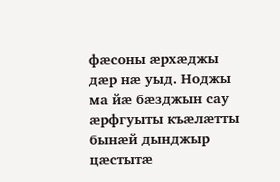фӕсоны ӕрхӕджы дӕр нӕ уыд. Ноджы ма йӕ бӕзджын сау ӕрфгуыты къӕлӕтты бынӕй дынджыр цӕстытӕ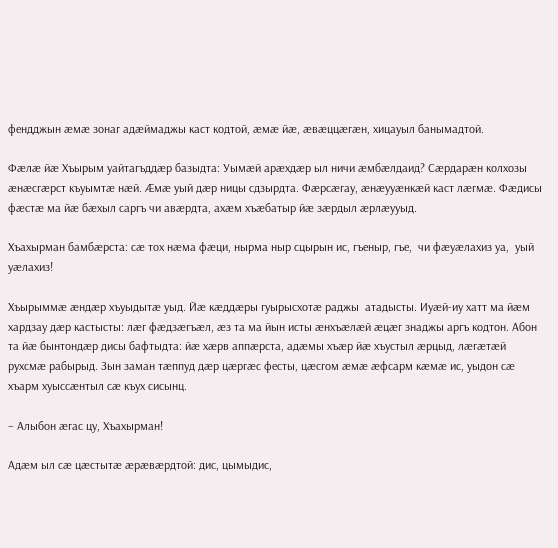фендджын ӕмӕ зонаг адӕймаджы каст кодтой, ӕмӕ йӕ, ӕвӕццӕгӕн, хицауыл банымадтой.

Фӕлӕ йӕ Хъырым уайтагъддӕр базыдта: Уымӕй арӕхдӕр ыл ничи ӕмбӕлдаид? Сӕрдарӕн колхозы ӕнӕсгӕрст къуымтӕ нӕй. Ӕмӕ уый дӕр ницы сдзырдта. Фӕрсӕгау, ӕнӕууӕнкӕй каст лӕгмӕ. Фӕдисы фӕстӕ ма йӕ бӕхыл саргъ чи авӕрдта, ахӕм хъӕбатыр йӕ зӕрдыл ӕрлӕууыд.

Хъахырман бамбӕрста: сӕ тох нӕма фӕци, нырма ныр сцырын ис, гъеныр, гъе,  чи фӕуӕлахиз уа,  уый уӕлахиз!

Хъырыммӕ ӕндӕр хъуыдытӕ уыд. Йӕ кӕддӕры гуырысхотӕ раджы  атадысты. Иуӕй-иу хатт ма йӕм хардзау дӕр кастысты: лӕг фӕдзӕгъӕл, ӕз та ма йын исты ӕнхъӕлӕй ӕцӕг знаджы аргъ кодтон. Абон та йӕ бынтондӕр дисы бафтыдта: йӕ хӕрв аппӕрста, адӕмы хъӕр йӕ хъустыл ӕрцыд, лӕгӕтӕй рухсмӕ рабырыд. Зын заман тӕппуд дӕр цӕргӕс фесты, цӕсгом ӕмӕ ӕфсарм кӕмӕ ис, уыдон сӕ хъарм хуыссӕнтыл сӕ къух сисынц.

– Алыбон ӕгас цу, Хъахырман!

Адӕм ыл сӕ цӕстытӕ ӕрӕвӕрдтой: дис, цымыдис,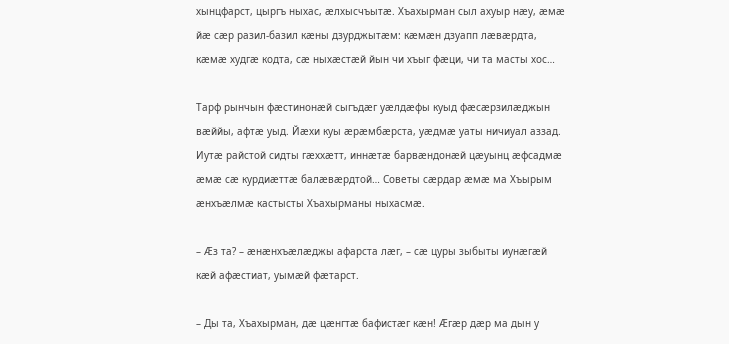хынцфарст, цыргъ ныхас, ӕлхысчъытӕ. Хъахырман сыл ахуыр нӕу, ӕмӕ йӕ сӕр разил-базил кӕны дзурджытӕм: кӕмӕн дзуапп лӕвӕрдта, кӕмӕ худгӕ кодта, сӕ ныхӕстӕй йын чи хъыг фӕци, чи та масты хос…

Тарф рынчын фӕстинонӕй сыгъдӕг уӕлдӕфы куыд фӕсӕрзилӕджын вӕййы, афтӕ уыд. Йӕхи куы ӕрӕмбӕрста, уӕдмӕ уаты ничиуал аззад. Иутӕ райстой сидты гӕххӕтт, иннӕтӕ барвӕндонӕй цӕуынц ӕфсадмӕ ӕмӕ сӕ курдиӕттӕ балӕвӕрдтой… Советы сӕрдар ӕмӕ ма Хъырым ӕнхъӕлмӕ кастысты Хъахырманы ныхасмӕ.

– Ӕз та? – ӕнӕнхъӕлӕджы афарста лӕг, – сӕ цуры зыбыты иунӕгӕй кӕй афӕстиат, уымӕй фӕтарст.

– Ды та, Хъахырман, дӕ цӕнгтӕ бафистӕг кӕн! Ӕгӕр дӕр ма дын у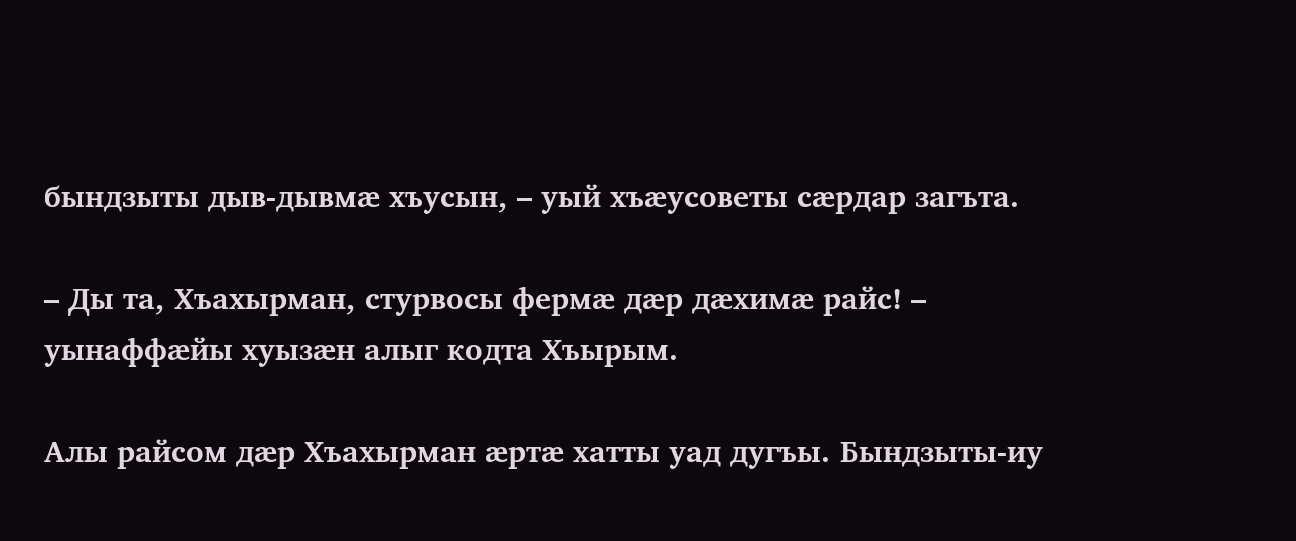бындзыты дыв-дывмӕ хъусын, – уый хъӕусоветы сӕрдар загъта.

– Ды та, Хъахырман, стурвосы фермӕ дӕр дӕхимӕ райс! – уынаффӕйы хуызӕн алыг кодта Хъырым.

Алы райсом дӕр Хъахырман ӕртӕ хатты уад дугъы. Бындзыты-иу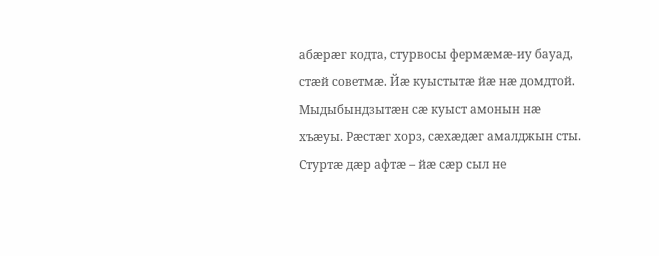абӕрӕг кодта, стурвосы фермӕмӕ-иу бауад, стӕй советмӕ. Йӕ куыстытӕ йӕ нӕ домдтой. Мыдыбындзытӕн сӕ куыст амонын нӕ хъӕуы. Рӕстӕг хорз, сӕхӕдӕг амалджын сты. Стуртӕ дӕр афтӕ – йӕ сӕр сыл не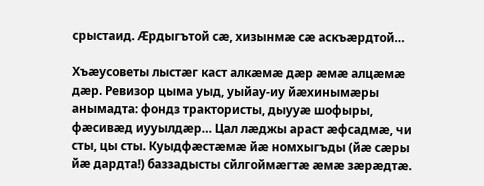срыстаид. Ӕрдыгътой сӕ, хизынмӕ сӕ аскъӕрдтой…

Хъӕусоветы лыстӕг каст алкӕмӕ дӕр ӕмӕ алцӕмӕ дӕр. Ревизор цыма уыд, уыйау-иу йӕхинымӕры анымадта: фондз трактористы, дыууӕ шофыры, фӕсивӕд иууылдӕр… Цал лӕджы араст ӕфсадмӕ, чи сты, цы сты. Куыдфӕстӕмӕ йӕ номхыгъды (йӕ сӕры йӕ дардта!) баззадысты сйлгоймӕгтӕ ӕмӕ зӕрӕдтӕ.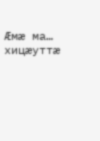Ӕмӕ ма… хицӕуттӕ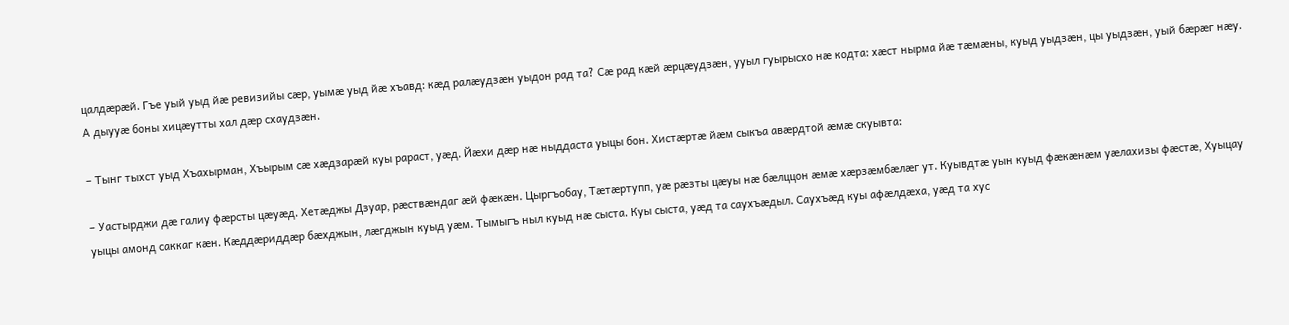цалдӕрӕй. Гъе уый уыд йӕ ревизийы сӕр, уымӕ уыд йӕ хъавд: кӕд ралӕудзӕн уыдон рад та? Сӕ рад кӕй ӕрцӕудзӕн, ууыл гуырысхо нӕ кодта: хӕст нырма йӕ тӕмӕны, куыд уыдзӕн, цы уыдзӕн, уый бӕрӕг нӕу. А дыууӕ боны хицӕутты хал дӕр схаудзӕн.

– Тынг тыхст уыд Хъахырман, Хъырым сӕ хӕдзарӕй куы рараст, уӕд. Йӕхи дӕр нӕ ныддаста уыцы бон. Хистӕртӕ йӕм сыкъа авӕрдтой ӕмӕ скуывта:

– Уастырджи дӕ галиу фӕрсты цӕуӕд. Хетӕджы Дзуар, рӕствӕндаг ӕй фӕкӕн. Цыргъобау, Тӕтӕртупп, уӕ рӕзты цӕуы нӕ бӕлццон ӕмӕ хӕрзӕмбӕлӕг ут. Куывдтӕ уын куыд фӕкӕнӕм уӕлахизы фӕстӕ, Хуыцау уыцы амонд саккаг кӕн. Кӕддӕриддӕр бӕхджын, лӕгджын куыд уӕм. Тымыгъ ныл куыд нӕ сыста. Куы сыста, уӕд та саухъӕдыл. Саухъӕд куы афӕлдӕха, уӕд та хус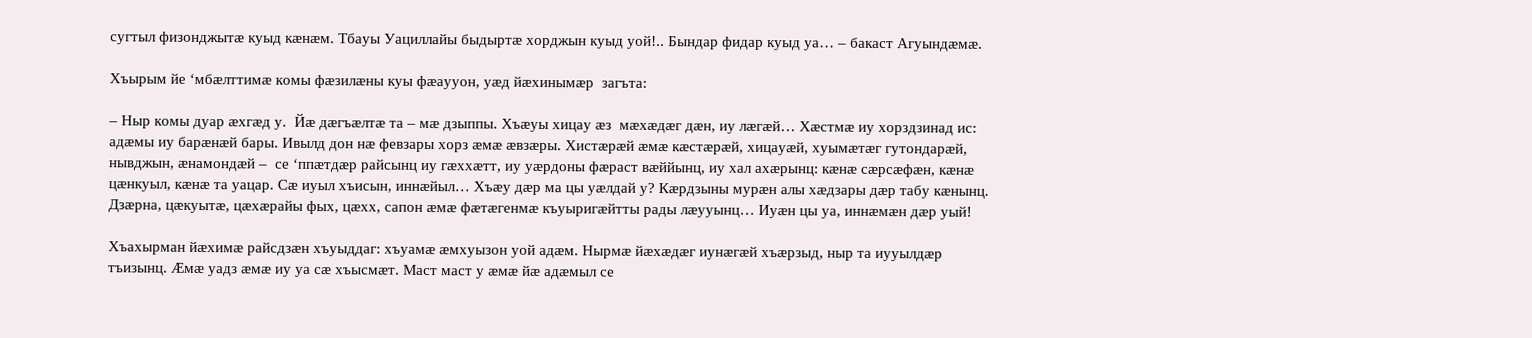сугтыл физонджытӕ куыд кӕнӕм. Тбауы Уациллайы быдыртӕ хорджын куыд уой!.. Бындар фидар куыд уа… – бакаст Агуындӕмӕ.

Хъырым йе ‘мбӕлттимӕ комы фӕзилӕны куы фӕаууон, уӕд йӕхинымӕр  загъта:

– Ныр комы дуар ӕхгӕд у.  Йӕ дӕгъӕлтӕ та – мӕ дзыппы. Хъӕуы хицау ӕз  мӕхӕдӕг дӕн, иу лӕгӕй… Хӕстмӕ иу хорздзинад ис: адӕмы иу барӕнӕй бары. Ивылд дон нӕ февзары хорз ӕмӕ ӕвзӕры. Хистӕрӕй ӕмӕ кӕстӕрӕй, хицауӕй, хуымӕтӕг гутондарӕй, нывджын, ӕнамондӕй –  се ‘ппӕтдӕр райсынц иу гӕххӕтт, иу уӕрдоны фӕраст вӕййынц, иу хал ахӕрынц: кӕнӕ сӕрсӕфӕн, кӕнӕ цӕнкуыл, кӕнӕ та уацар. Сӕ иуыл хъисын, иннӕйыл… Хъӕу дӕр ма цы уӕлдай у? Кӕрдзыны мурӕн алы хӕдзары дӕр табу кӕнынц. Дзӕрна, цӕкуытӕ, цӕхӕрайы фых, цӕхх, сапон ӕмӕ фӕтӕгенмӕ къуыригӕйтты рады лӕууынц… Иуӕн цы уа, иннӕмӕн дӕр уый!

Хъахырман йӕхимӕ райсдзӕн хъуыддаг: хъуамӕ ӕмхуызон уой адӕм. Нырмӕ йӕхӕдӕг иунӕгӕй хъӕрзыд, ныр та иууылдӕр тъизынц. Ӕмӕ уадз ӕмӕ иу уа сӕ хъысмӕт. Маст маст у ӕмӕ йӕ адӕмыл се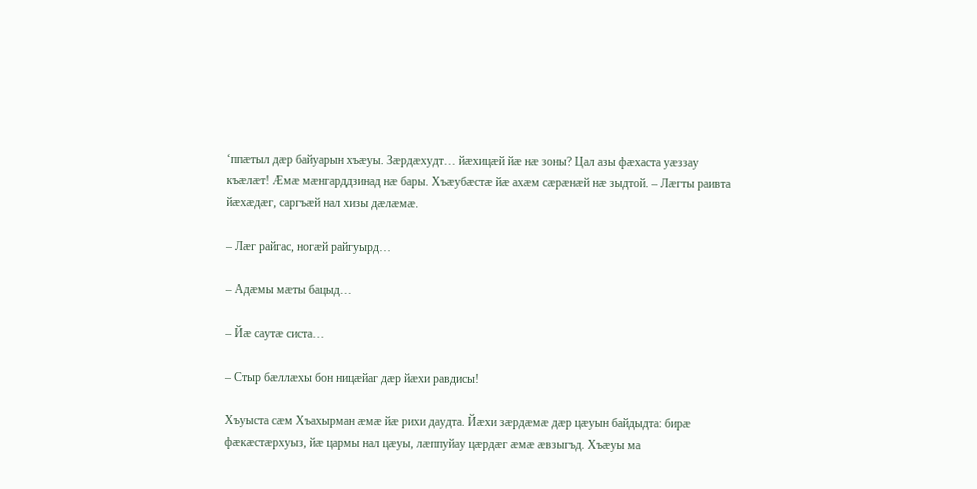‘ппӕтыл дӕр байуарын хъӕуы. Зӕрдӕхудт… йӕхицӕй йӕ нӕ зоны? Цал азы фӕхаста уӕззау къӕлӕт! Ӕмӕ мӕнгарддзинад нӕ бары. Хъӕубӕстӕ йӕ ахӕм сӕрӕнӕй нӕ зыдтой. – Лӕгты раивта  йӕхӕдӕг, саргъӕй нал хизы дӕлӕмӕ.

– Лӕг райгас, ногӕй райгуырд…

– Адӕмы мӕты бацыд…

– Йӕ саутӕ систа…

– Стыр бӕллӕхы бон ницӕйаг дӕр йӕхи равдисы!

Хъуыста сӕм Хъахырман ӕмӕ йӕ рихи даудта. Йӕхи зӕрдӕмӕ дӕр цӕуын байдыдта: бирӕ фӕкӕстӕрхуыз, йӕ цармы нал цӕуы, лӕппуйау цӕрдӕг ӕмӕ ӕвзыгъд. Хъӕуы ма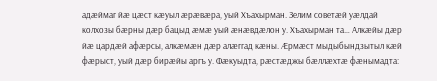адӕймаг йӕ цӕст кӕуыл ӕрӕвӕра, уый Хъахырман. Зелим советӕй уӕлдай колхозы бӕрны дӕр бацыд ӕмӕ уый ӕнӕвдӕлон у. Хъахырман та… Алкӕйы дӕр йӕ цардӕй афӕрсы, алкӕмӕн дӕр алӕггад кӕны. Ӕрмӕст мыдыбындзытыл кӕй фӕрыст, уый дӕр бирӕйы аргъ у. Фӕкуыдта, рӕстӕджы бӕллӕхтӕ фӕнымадта: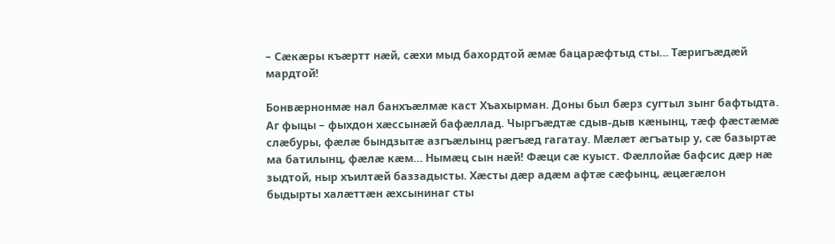– Сӕкӕры къӕртт нӕй, сӕхи мыд бахордтой ӕмӕ бацарӕфтыд сты… Тӕригъӕдӕй мардтой!

Бонвӕрнонмӕ нал банхъӕлмӕ каст Хъахырман. Доны был бӕрз сугтыл зынг бафтыдта. Аг фыцы – фыхдон хӕссынӕй бафӕллад. Чыргъӕдтӕ сдыв-дыв кӕнынц, тӕф фӕстӕмӕ слӕбуры, фӕлӕ бындзытӕ азгъӕлынц рӕгъӕд гагатау. Мӕлӕт ӕгъатыр у, сӕ базыртӕ ма батилынц, фӕлӕ кӕм… Нымӕц сын нӕй! Фӕци сӕ куыст. Фӕллойӕ бафсис дӕр нӕ зыдтой, ныр хъилтӕй баззадысты. Хӕсты дӕр адӕм афтӕ сӕфынц, ӕцӕгӕлон быдырты халӕттӕн ӕхсынинаг сты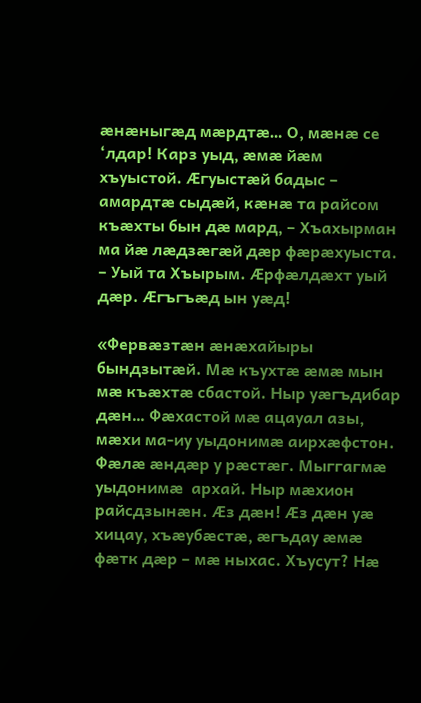ӕнӕныгӕд мӕрдтӕ… О, мӕнӕ се ‘лдар! Карз уыд, ӕмӕ йӕм хъуыстой. Ӕгуыстӕй бадыс – амардтӕ сыдӕй, кӕнӕ та райсом къӕхты бын дӕ мард, – Хъахырман ма йӕ лӕдзӕгӕй дӕр фӕрӕхуыста. – Уый та Хъырым. Ӕрфӕлдӕхт уый дӕр. Ӕгъгъӕд ын уӕд!

«Фервӕзтӕн ӕнӕхайыры бындзытӕй. Мӕ къухтӕ ӕмӕ мын мӕ къӕхтӕ сбастой. Ныр уӕгъдибар дӕн… Фӕхастой мӕ ацауал азы, мӕхи ма-иу уыдонимӕ аирхӕфстон. Фӕлӕ ӕндӕр у рӕстӕг. Мыггагмӕ уыдонимӕ  архай. Ныр мӕхион райсдзынӕн. Ӕз дӕн! Ӕз дӕн уӕ хицау, хъӕубӕстӕ, ӕгъдау ӕмӕ фӕтк дӕр – мӕ ныхас. Хъусут? Нӕ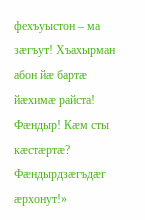фехъуыстон – ма зӕгъут! Хъахырман абон йӕ бартӕ йӕхимӕ райста! Фӕндыр! Кӕм сты кӕстӕртӕ? Фӕндырдзӕгъдӕг ӕрхонут!»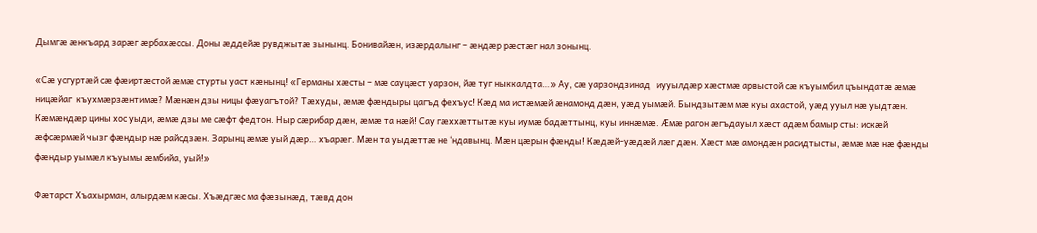Дымгӕ ӕнкъард зарӕг ӕрбахӕссы. Доны ӕддейӕ рувджытӕ зынынц. Бонивайӕн, изӕрдалынг – ӕндӕр рӕстӕг нал зонынц.

«Сӕ усгуртӕй сӕ фӕиртӕстой ӕмӕ стурты уаст кӕнынц! «Германы хӕсты – мӕ сауцӕст уарзон, йӕ туг ныккалдта…» Ау, сӕ уарзондзинад   иууылдӕр хӕстмӕ арвыстой сӕ къуымбил цъындатӕ ӕмӕ ницӕйаг  къухмӕрзӕнтимӕ? Мӕнӕн дзы ницы фӕуагътой? Тӕхуды, ӕмӕ фӕндыры цагъд фехъус! Кӕд ма истӕмӕй ӕнамонд дӕн, уӕд уымӕй. Бындзытӕм мӕ куы ахастой, уӕд ууыл нӕ уыдтӕн. Кӕмӕндӕр цины хос уыди, ӕмӕ дзы ме сӕфт федтон. Ныр сӕрибар дӕн, ӕмӕ та нӕй! Сау гӕххӕттытӕ куы иумӕ бадӕттынц, куы иннӕмӕ. Ӕмӕ рагон ӕгъдауыл хӕст адӕм бамыр сты: искӕй ӕфсӕрмӕй чызг фӕндыр нӕ райсдзӕн. Зарынц ӕмӕ уый дӕр… хъарӕг. Мӕн та уыдӕттӕ не ‘ндавынц. Мӕн цӕрын фӕнды! Кӕдӕй-уӕдӕй лӕг дӕн. Хӕст мӕ амондӕн расидтысты, ӕмӕ мӕ нӕ фӕнды фӕндыр уымӕл къуымы ӕмбийа, уый!»

Фӕтарст Хъахырман, алырдӕм кӕсы. Хъӕдгӕс ма фӕзынӕд, тӕвд дон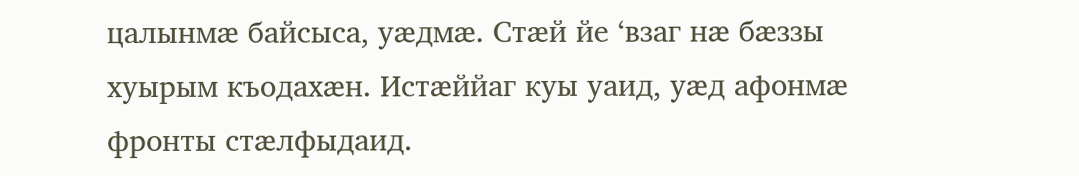цалынмӕ байсыса, уӕдмӕ. Стӕй йе ‘взаг нӕ бӕззы хуырым къодахӕн. Истӕййаг куы уаид, уӕд афонмӕ фронты стӕлфыдаид.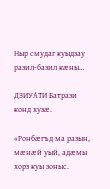Ныр смудаг куыдзау разил-базил кӕны…

ДЗИУАТИ Батрази конд хузæ.

«Ронбӕгъд ма разын, мӕнӕй уый, адӕмы хорз куы зоныс.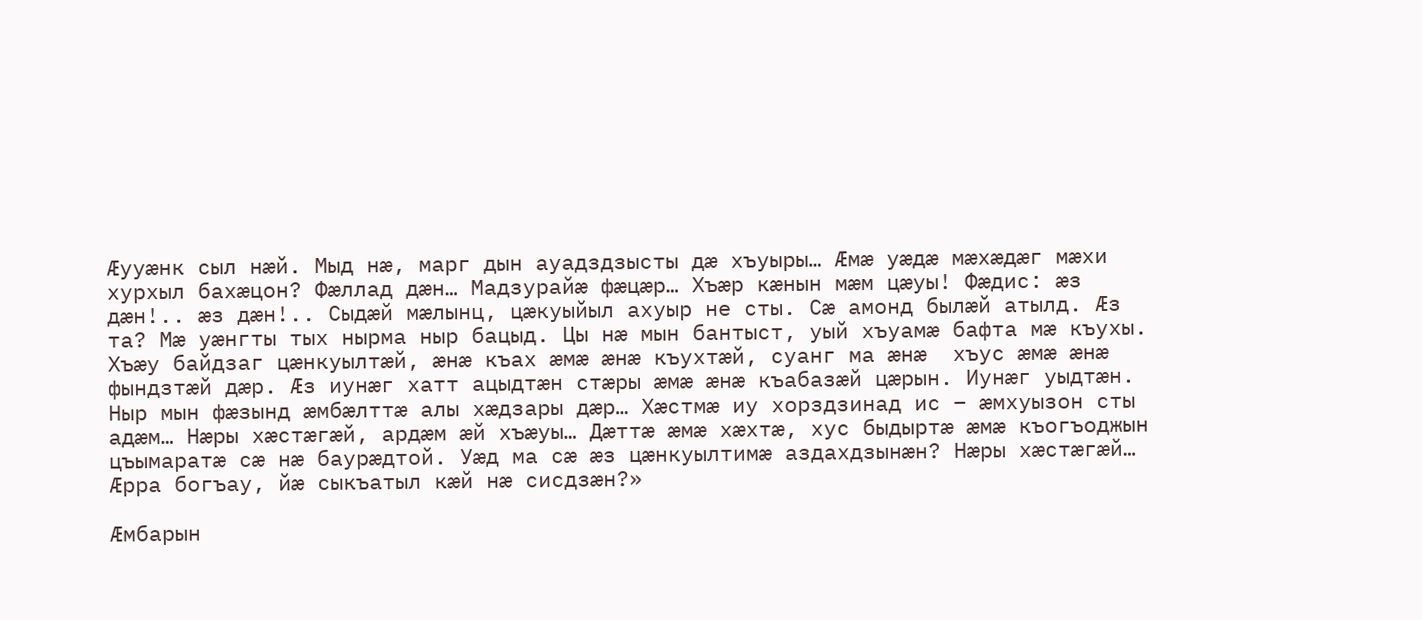Ӕууӕнк сыл нӕй. Мыд нӕ, марг дын ауадздзысты дӕ хъуыры… Ӕмӕ уӕдӕ мӕхӕдӕг мӕхи хурхыл бахӕцон? Фӕллад дӕн… Мадзурайӕ фӕцӕр… Хъӕр кӕнын мӕм цӕуы! Фӕдис: ӕз дӕн!.. ӕз дӕн!.. Сыдӕй мӕлынц, цӕкуыйыл ахуыр не сты. Сӕ амонд былӕй атылд. Ӕз та? Мӕ уӕнгты тых нырма ныр бацыд. Цы нӕ мын бантыст, уый хъуамӕ бафта мӕ къухы. Хъӕу байдзаг цӕнкуылтӕй, ӕнӕ къах ӕмӕ ӕнӕ къухтӕй, суанг ма ӕнӕ  хъус ӕмӕ ӕнӕ фындзтӕй дӕр. Ӕз иунӕг хатт ацыдтӕн стӕры ӕмӕ ӕнӕ къабазӕй цӕрын. Иунӕг уыдтӕн. Ныр мын фӕзынд ӕмбӕлттӕ алы хӕдзары дӕр… Хӕстмӕ иу хорздзинад ис – ӕмхуызон сты адӕм… Нӕры хӕстӕгӕй, ардӕм ӕй хъӕуы… Дӕттӕ ӕмӕ хӕхтӕ, хус быдыртӕ ӕмӕ къогъоджын цъымаратӕ сӕ нӕ баурӕдтой. Уӕд ма сӕ ӕз цӕнкуылтимӕ аздахдзынӕн? Нӕры хӕстӕгӕй… Ӕрра богъау, йӕ сыкъатыл кӕй нӕ сисдзӕн?»

Ӕмбарын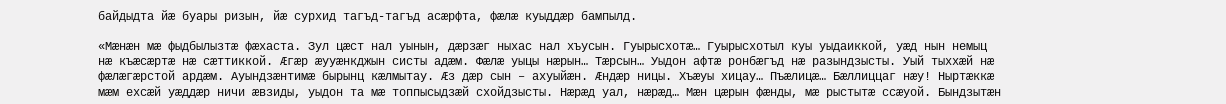байдыдта йӕ буары ризын, йӕ сурхид тагъд-тагъд асӕрфта, фӕлӕ куыддӕр бампылд.

«Мӕнӕн мӕ фыдбылызтӕ фӕхаста. Зул цӕст нал уынын, дӕрзӕг ныхас нал хъусын. Гуырысхотӕ… Гуырысхотыл куы уыдаиккой, уӕд нын немыц нӕ къӕсӕртӕ нӕ сӕттиккой. Ӕгӕр ӕууӕнкджын систы адӕм. Фӕлӕ уыцы нӕрын… Тӕрсын… Уыдон афтӕ ронбӕгъд нӕ разындзысты. Уый тыххӕй нӕ фӕлӕгӕрстой ардӕм. Ауындзӕнтимӕ бырынц кӕлмытау. Ӕз дӕр сын – ахуыйӕн. Ӕндӕр ницы. Хъӕуы хицау… Пъӕлицӕ… Бӕллиццаг нӕу! Ныртӕккӕ мӕм ехсӕй уӕддӕр ничи ӕвзиды, уыдон та мӕ топпысыдзӕй схойдзысты. Нӕрӕд уал, нӕрӕд… Мӕн цӕрын фӕнды, мӕ рыстытӕ ссӕуой. Бындзытӕн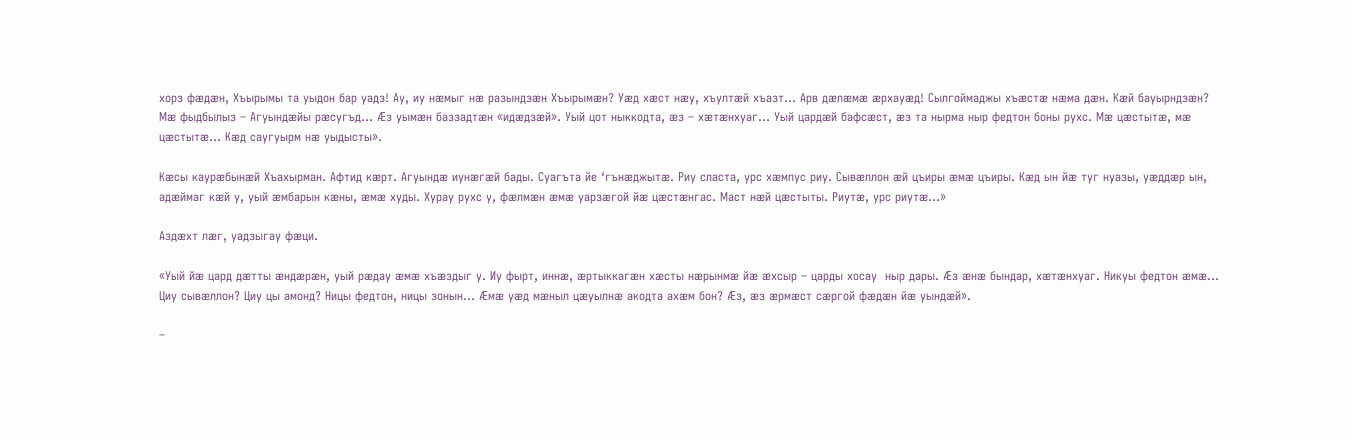хорз фӕдӕн, Хъырымы та уыдон бар уадз! Ау, иу нӕмыг нӕ разындзӕн Хъырымӕн? Уӕд хӕст нӕу, хъултӕй хъазт… Арв дӕлӕмӕ ӕрхауӕд! Сылгоймаджы хъӕстӕ нӕма дӕн. Кӕй бауырндзӕн? Мӕ фыдбылыз – Агуындӕйы рӕсугъд… Ӕз уымӕн баззадтӕн «идӕдзӕй». Уый цот ныккодта, ӕз – хӕтӕнхуаг… Уый цардӕй бафсӕст, ӕз та нырма ныр федтон боны рухс. Мӕ цӕстытӕ, мӕ цӕстытӕ… Кӕд саугуырм нӕ уыдысты».

Кӕсы каурӕбынӕй Хъахырман. Афтид кӕрт. Агуындӕ иунӕгӕй бады. Суагъта йе ‘гънӕджытӕ. Риу сласта, урс хӕмпус риу. Сывӕллон ӕй цъиры ӕмӕ цъиры. Кӕд ын йӕ туг нуазы, уӕддӕр ын, адӕймаг кӕй у, уый ӕмбарын кӕны, ӕмӕ худы. Хурау рухс у, фӕлмӕн ӕмӕ уарзӕгой йӕ цӕстӕнгас. Маст нӕй цӕстыты. Риутӕ, урс риутӕ…»

Аздӕхт лӕг, уадзыгау фӕци.

«Уый йӕ цард дӕтты ӕндӕрӕн, уый рӕдау ӕмӕ хъӕздыг у. Иу фырт, иннӕ, ӕртыккагӕн хӕсты нӕрынмӕ йӕ ӕхсыр – царды хосау  ныр дары. Ӕз ӕнӕ бындар, хӕтӕнхуаг. Никуы федтон ӕмӕ… Циу сывӕллон? Циу цы амонд? Ницы федтон, ницы зонын… Ӕмӕ уӕд мӕныл цӕуылнӕ акодта ахӕм бон? Ӕз, ӕз ӕрмӕст сӕргой фӕдӕн йӕ уындӕй».

–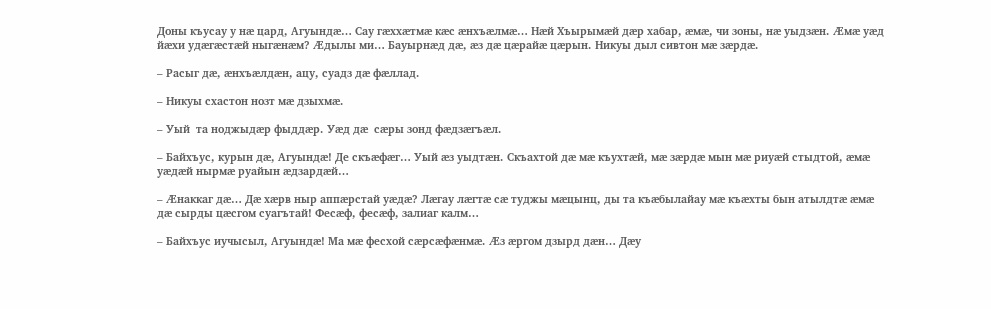Доны къусау у нӕ цард, Агуындӕ… Сау гӕххӕтмӕ кӕс ӕнхъӕлмӕ… Нӕй Хъырымӕй дӕр хабар, ӕмӕ, чи зоны, нӕ уыдзӕн. Ӕмӕ уӕд йӕхи удӕгӕстӕй ныгӕнӕм? Ӕдылы ми… Бауырнӕд дӕ, ӕз дӕ цӕрайӕ цӕрын. Никуы дыл сивтон мӕ зӕрдӕ.

– Расыг дӕ, ӕнхъӕлдӕн, ацу, суадз дӕ фӕллад.

– Никуы схастон нозт мӕ дзыхмӕ.

– Уый  та ноджыдӕр фыддӕр. Уӕд дӕ  сӕры зонд фӕдзӕгъӕл.

– Байхъус, курын дӕ, Агуындӕ! Де скъӕфӕг… Уый ӕз уыдтӕн. Скъахтой дӕ мӕ къухтӕй, мӕ зӕрдӕ мын мӕ риуӕй стыдтой, ӕмӕ уӕдӕй нырмӕ руайын ӕдзардӕй…

– Ӕнаккаг дӕ… Дӕ хӕрв ныр аппӕрстай уӕдӕ? Лӕгау лӕгтӕ сӕ туджы мӕцынц, ды та къӕбылайау мӕ къӕхты бын атылдтӕ ӕмӕ дӕ сырды цӕсгом суагътай! Фесӕф, фесӕф, залиаг калм…

– Байхъус иучысыл, Агуындӕ! Ма мӕ фесхой сӕрсӕфӕнмӕ. Ӕз ӕргом дзырд дӕн… Дӕу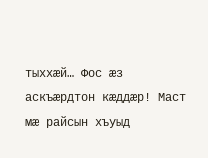тыххӕй… Фос ӕз аскъӕрдтон кӕддӕр! Маст мӕ райсын хъуыд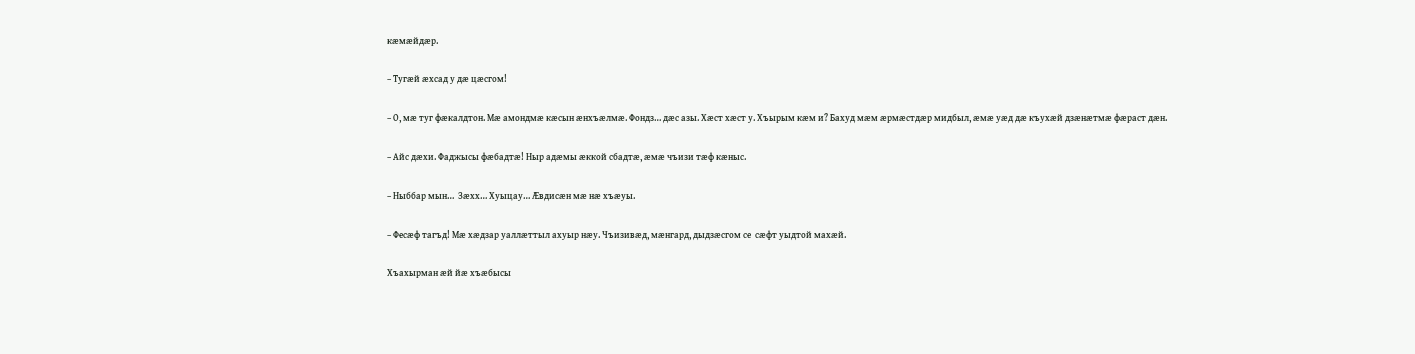кӕмӕйдӕр.

– Тугӕй ӕхсад у дӕ цӕсгом!

– О, мӕ туг фӕкалдтон. Мӕ амондмӕ кӕсын ӕнхъӕлмӕ. Фондз… дӕс азы. Хӕст хӕст у. Хъырым кӕм и? Бахуд мӕм ӕрмӕстдӕр мидбыл, ӕмӕ уӕд дӕ къухӕй дзӕнӕтмӕ фӕраст дӕн.

– Айс дӕхи. Фаджысы фӕбадтӕ! Ныр адӕмы ӕккой сбадтӕ, ӕмӕ чъизи тӕф кӕныс.

– Ныббар мын…  Зӕхх… Хуыцау… Ӕвдисӕн мӕ нӕ хъӕуы.

– Фесӕф тагъд! Мӕ хӕдзар уаллӕттыл ахуыр нӕу. Чъизивӕд, мӕнгард, дыдзӕсгом се  сӕфт уыдтой махӕй.

Хъахырман ӕй йӕ хъӕбысы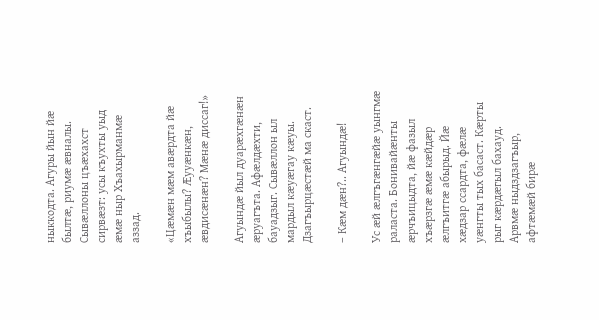ныккодта. Агуры йын йӕ былтӕ, риумӕ ӕвналы. Сывӕллоны цъӕхахст сирвӕзт: усы къухты уыд ӕмӕ ныр Хъахырманмӕ аззад.

«Цӕмӕн мӕм авӕрдта йӕ хъыбылы? Ӕууӕнкӕн, ӕвдисӕнӕн? Мӕнӕ диссаг!»

Агуындӕ йыл дуарӕхгӕнӕн ӕруагъта. Афӕлдӕхти, бауадзыг. Сывӕллон ыл мардыл кӕуӕгау кӕуы. Дзагъырцӕстӕй ма скаст.

– Кӕм дӕн?.. Агуындӕ!

Ус ӕй ӕлгъгӕнгӕйӕ уынгмӕ раласта. Бонивайӕнты ӕрчъицыдта, йӕ фазыл хъӕрзгӕ ӕмӕ кӕйдӕр ӕлгъитгӕ абырыд. Йӕ хӕдзар ссардта, фӕлӕ уӕнгты тых басаст. Кӕрты рыг кӕрдӕгыл бахауд. Арвмӕ ныдздзагъыр, афтӕмӕй бирӕ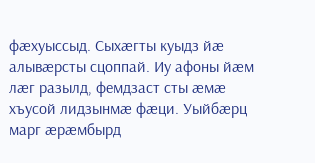фӕхуыссыд. Сыхӕгты куыдз йӕ алывӕрсты сцоппай. Иу афоны йӕм лӕг разылд, фемдзаст сты ӕмӕ хъусой лидзынмӕ фӕци. Уыйбӕрц марг ӕрӕмбырд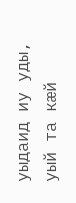уыдаид иу уды, уый та кӕй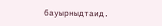бауырныдтаид.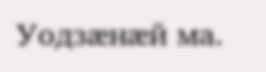Уодзӕнӕй ма.